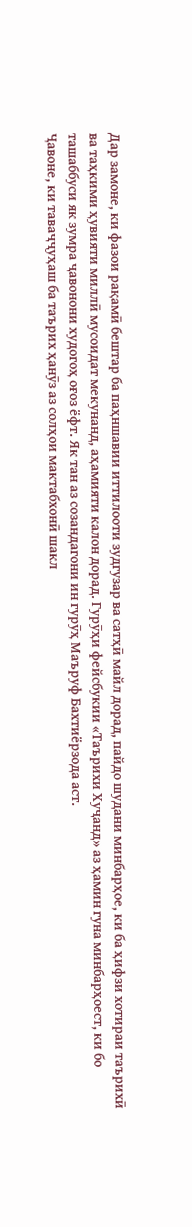Дар замоне, ки фазои рақамӣ бештар ба паҳншавии иттилооти зудгузар ва сатҳӣ майл дорад, пайдо шудани минбарҳое, ки ба ҳифзи хотираи таърихӣ ва таҳкими ҳувияти миллӣ мусоидат мекунанд, аҳамияти калон дорад. Гурӯҳи фейсбукии «Таърихи Хуҷанд» аз ҳамин гуна минбарҳоест, ки бо ташаббуси як зумра ҷавонони худогоҳ оғоз ёфт. Як тан аз созандагони ин гурӯҳ Маъруф Бахтиёрзода аст.
Ҷавоне, ки таваҷҷуҳаш ба таърих ҳанӯз аз солҳои мактабхонӣ шакл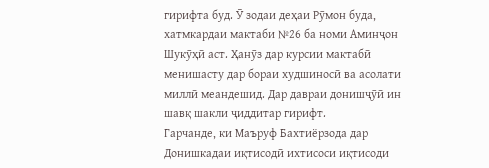гирифта буд. Ӯ зодаи деҳаи Рӯмон буда, хатмкардаи мактаби №26 ба номи Аминҷон Шукӯҳӣ аст. Ҳанӯз дар курсии мактабӣ менишасту дар бораи худшиносӣ ва асолати миллӣ меандешид. Дар давраи донишҷӯӣ ин шавқ шакли ҷиддитар гирифт.
Гарчанде, ки Маъруф Бахтиёрзода дар Донишкадаи иқтисодӣ ихтисоси иқтисоди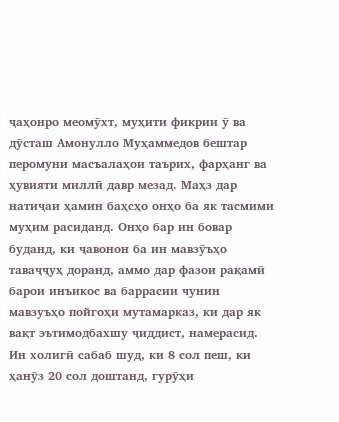ҷаҳонро меомӯхт, муҳити фикрии ӯ ва дӯсташ Амонулло Муҳаммедов бештар перомуни масъалаҳои таърих, фарҳанг ва ҳувияти миллӣ давр мезад. Маҳз дар натиҷаи ҳамин баҳсҳо онҳо ба як тасмими муҳим расиданд. Онҳо бар ин бовар буданд, ки ҷавонон ба ин мавзӯъҳо таваҷҷуҳ доранд, аммо дар фазои рақамӣ барои инъикос ва баррасии чунин мавзуъҳо пойгоҳи мутамарказ, ки дар як вақт эътимодбахшу ҷиддист, намерасид. Ин холигӣ сабаб шуд, ки 8 сол пеш, ки ҳанӯз 20 сол доштанд, гурӯҳи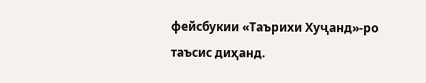фейсбукии «Таърихи Хуҷанд»-ро таъсис диҳанд.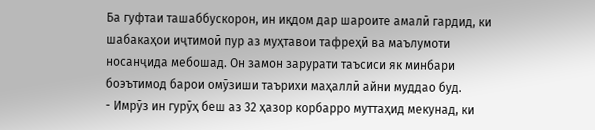Ба гуфтаи ташаббускорон, ин иқдом дар шароите амалӣ гардид, ки шабакаҳои иҷтимоӣ пур аз муҳтавои тафреҳӣ ва маълумоти носанҷида мебошад. Он замон зарурати таъсиси як минбари боэътимод барои омӯзиши таърихи маҳаллӣ айни муддао буд.
- Имрӯз ин гурӯҳ беш аз 32 ҳазор корбарро муттаҳид мекунад, ки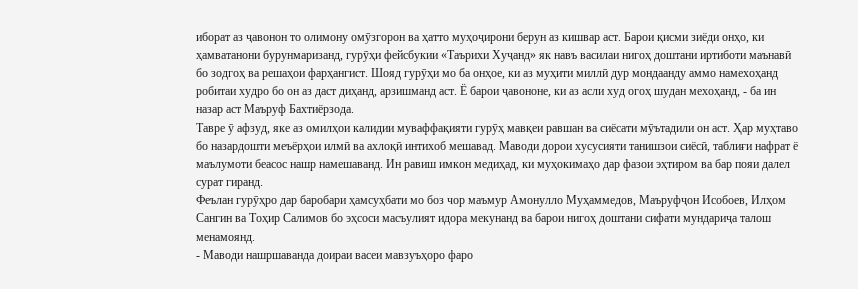иборат аз ҷавонон то олимону омӯзгорон ва ҳатто муҳоҷирони берун аз кишвар аст. Барои қисми зиёди онҳо, ки ҳамватанони бурунмаризанд, гурӯҳи фейсбукии «Таърихи Хуҷанд» як навъ василаи нигоҳ доштани иртиботи маънавӣ бо зодгоҳ ва решаҳои фарҳангист. Шояд гурӯҳи мо ба онҳое, ки аз муҳити миллӣ дур мондаанду аммо намехоҳанд робитаи худро бо он аз даст диҳанд, арзишманд аст. Ё барои ҷавононе, ки аз асли худ огоҳ шудан мехоҳанд, - ба ин назар аст Маъруф Бахтиёрзода.
Тавре ӯ афзуд, яке аз омилҳои калидии муваффақияти гурӯҳ мавқеи равшан ва сиёсати мӯътадили он аст. Ҳар муҳтаво бо назардошти меъёрҳои илмӣ ва ахлоқӣ интихоб мешавад. Маводи дорои хусусияти танишзои сиёсӣ, таблиғи нафрат ё маълумоти беасос нашр намешаванд. Ин равиш имкон медиҳад, ки муҳокимаҳо дар фазои эҳтиром ва бар пояи далел сурат гиранд.
Феълан гурӯҳро дар баробари ҳамсуҳбати мо боз чор маъмур Амонулло Муҳаммедов, Маъруфҷон Исобоев, Илҳом Сангин ва Тоҳир Салимов бо эҳсоси масъулият идора мекунанд ва барои нигоҳ доштани сифати мундариҷа талош менамоянд.
- Маводи нашршаванда доираи васеи мавзуъҳоро фаро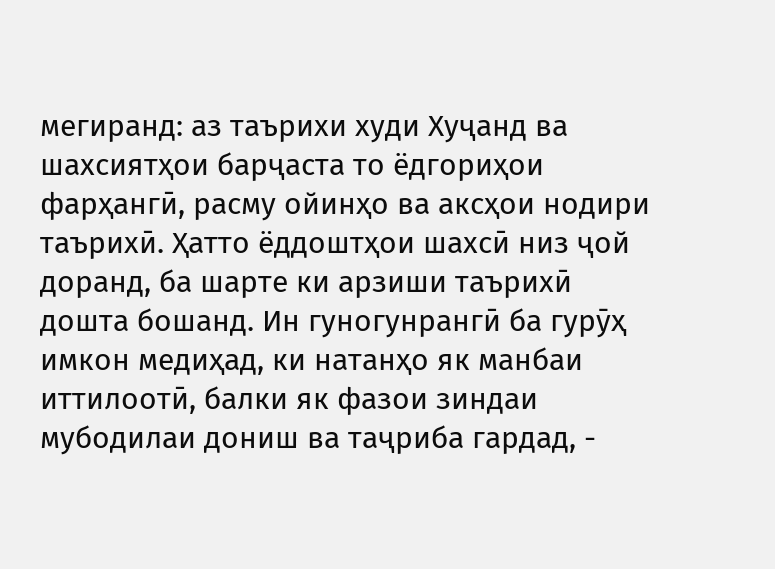мегиранд: аз таърихи худи Хуҷанд ва шахсиятҳои барҷаста то ёдгориҳои фарҳангӣ, расму ойинҳо ва аксҳои нодири таърихӣ. Ҳатто ёддоштҳои шахсӣ низ ҷой доранд, ба шарте ки арзиши таърихӣ дошта бошанд. Ин гуногунрангӣ ба гурӯҳ имкон медиҳад, ки натанҳо як манбаи иттилоотӣ, балки як фазои зиндаи мубодилаи дониш ва таҷриба гардад, -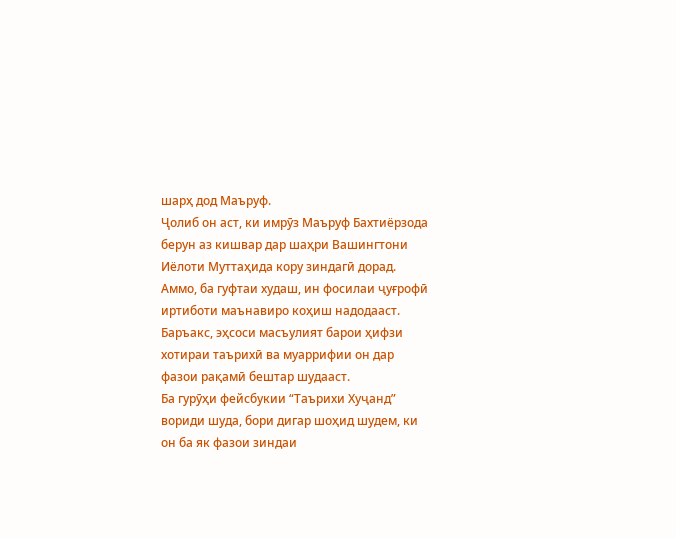шарҳ дод Маъруф.
Ҷолиб он аст, ки имрӯз Маъруф Бахтиёрзода берун аз кишвар дар шаҳри Вашингтони Иёлоти Муттаҳида кору зиндагӣ дорад. Аммо, ба гуфтаи худаш, ин фосилаи ҷуғрофӣ иртиботи маънавиро коҳиш надодааст. Баръакс, эҳсоси масъулият барои ҳифзи хотираи таърихӣ ва муаррифии он дар фазои рақамӣ бештар шудааст.
Ба гурӯҳи фейсбукии “Таърихи Хуҷанд” вориди шуда, бори дигар шоҳид шудем, ки он ба як фазои зиндаи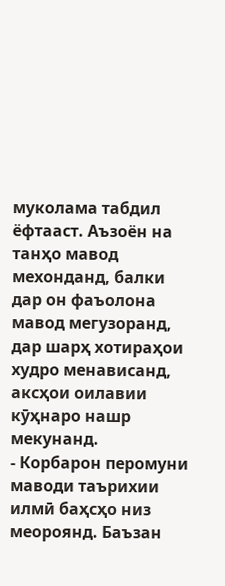муколама табдил ёфтааст. Аъзоён на танҳо мавод мехонданд, балки дар он фаъолона мавод мегузоранд, дар шарҳ хотираҳои худро менависанд, аксҳои оилавии кӯҳнаро нашр мекунанд.
- Корбарон перомуни маводи таърихии илмӣ баҳсҳо низ меороянд. Баъзан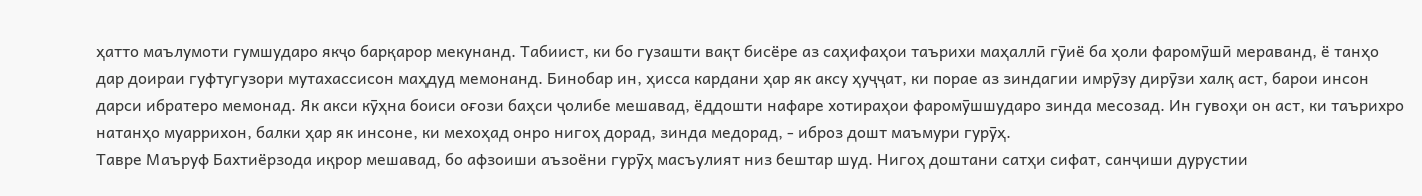ҳатто маълумоти гумшударо якҷо барқарор мекунанд. Табиист, ки бо гузашти вақт бисёре аз саҳифаҳои таърихи маҳаллӣ гӯиё ба ҳоли фаромӯшӣ мераванд, ё танҳо дар доираи гуфтугузори мутахассисон маҳдуд мемонанд. Бинобар ин, ҳисса кардани ҳар як аксу ҳуҷҷат, ки порае аз зиндагии имрӯзу дирӯзи халқ аст, барои инсон дарси ибратеро мемонад. Як акси кӯҳна боиси оғози баҳси ҷолибе мешавад, ёддошти нафаре хотираҳои фаромӯшшударо зинда месозад. Ин гувоҳи он аст, ки таърихро натанҳо муаррихон, балки ҳар як инсоне, ки мехоҳад онро нигоҳ дорад, зинда медорад, - иброз дошт маъмури гурӯҳ.
Тавре Маъруф Бахтиёрзода иқрор мешавад, бо афзоиши аъзоёни гурӯҳ масъулият низ бештар шуд. Нигоҳ доштани сатҳи сифат, санҷиши дурустии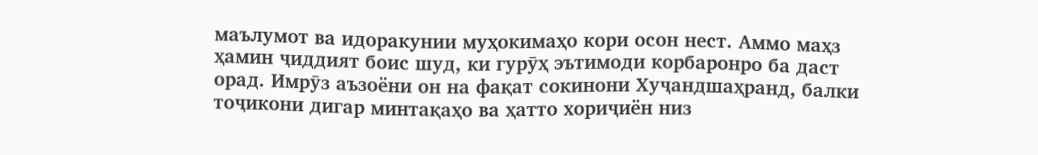маълумот ва идоракунии муҳокимаҳо кори осон нест. Аммо маҳз ҳамин ҷиддият боис шуд, ки гурӯҳ эътимоди корбаронро ба даст орад. Имрӯз аъзоёни он на фақат сокинони Хуҷандшаҳранд, балки тоҷикони дигар минтақаҳо ва ҳатто хориҷиён низ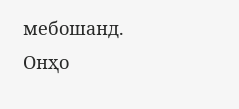мебошанд. Онҳо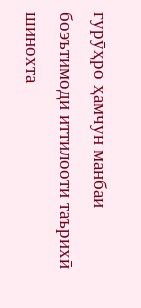гурӯҳро ҳамчун манбаи боэътимоди иттилооти таърихӣ шинохта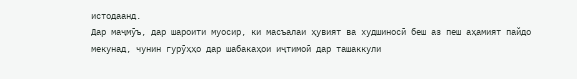истодаанд.
Дар маҷмӯъ, дар шароити муосир, ки масъалаи ҳувият ва худшиносӣ беш аз пеш аҳамият пайдо мекунад, чунин гурӯҳҳо дар шабакаҳои иҷтимоӣ дар ташаккули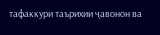тафаккури таърихии ҷавонон ва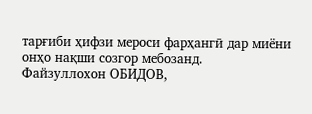тарғиби ҳифзи мероси фарҳангӣ дар миёни онҳо нақши созгор мебозанд.
Файзуллохон ОБИДОВ,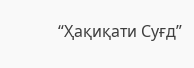“Ҳақиқати Суғд”